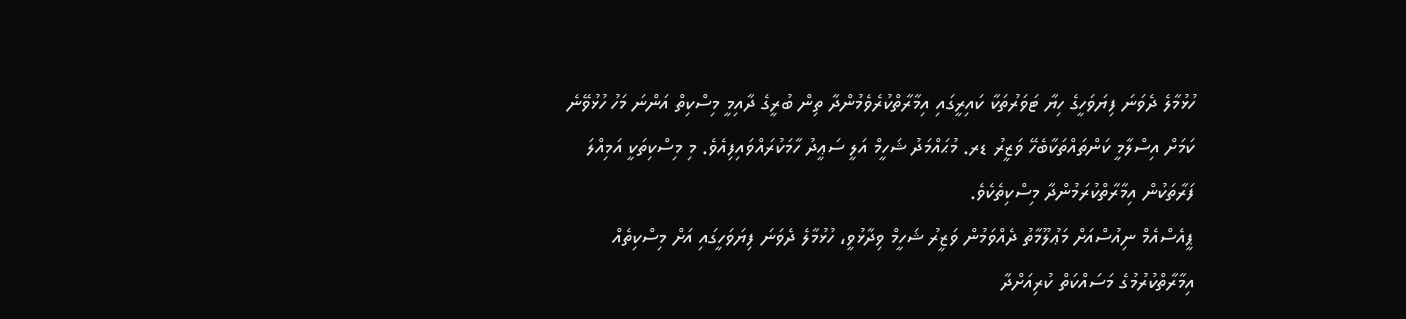ހުޅުމާލެ ދެވަނަ ފިޔަވަހީގެ ހިޔާ ޓަވަރުތަކާ ކައިރީގައި އިމާރާތްކުރެވެމުންދާ ތިން ބުރީގެ ދާއިމީ މިސްކިތް އަންނަ މަހު ހުޅުވޭނެ ކަމަށް އިސްލާމީ ކަންތައްތަކާބެހޭ ވަޒީރު ޑރ. މުޙައްމަދު ޝަހީމް އަލީ ސަޢީދު ހާމަކުރައްވައިފިއެވެ. މި މިސްކިތަކީ އަމިއްލަ ފަރާތަކުން އިމާރާތްކުރަމުންދާ މިސްކިތެކެވެ.
ޕީއެސްއެމް ނިއުސްއަށް މަޢުލޫމާތު ދެއްވަމުން ވަޒީރު ޝަހީމް ވިދާޅުވީ، ހުޅުމާލެ ދެވަނަ ފިޔަވަހީގައި އަށް މިސްކިތެއް އިމާރާތްކުރުމުގެ މަސައްކަތް ކުރިއަށްދާ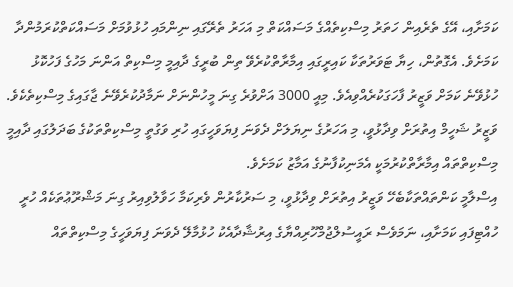ކަމަށާއި، އޭގެ ތެރެއިން ހަތަރު މިސްކިތެއްގެ މަސައްކަތް މި އަހަރު ތެރޭގައި ނިންމައި ހުޅުވުމަށް މަސައްކަތްކުރަމުންދާ ކަމަށެވެ. އެގޮތުން، ހިޔާ ޓަވަރުތަކާ ކައިރީގައި އިމާރާތްކުރެވޭ ތިން ބުރީގެ ދާއިމީ މިސްކިތް އަންނަ މަހުގެ ފަހުކޮޅު ހުޅުވޭނެ ކަމަށް ވަޒީރު ފާހަގަކުރެއްވިއެވެ. މިއީ 3000 އަށްވުރެ ގިނަ މީހުންނަށް ނަމާދުކުރެވޭނެ ޖާގައިގެ މިސްކިތެކެވެ. ވަޒީރު ޝަހީމް އިތުރަށް ވިދާޅުވީ، މި އަހަރުގެ ނިޔަލަށް ދެވަނަ ފިޔަވަހީގައި ހުރި ވަގުތީ މިސްކިތްތަކުގެ ބަދަލުގައި ދާއިމީ މިސްކިތްތައް އިމާރާތްކުރުމަކީ އެމަނިކުފާނުގެ އަމާޒު ކަމަށެވެ.
އިސްލާމީ ކަންތައްތަކާބެހޭ ވަޒީރު އިތުރަށް ވިދާޅުވީ، މި ސަރުކާރުން ވެރިކަމާ ހަވާލުވިއިރު ގިނަ މަޝްރޫޢުތަކެއް ހުރީ ހުއްޓިފައި ކަމަށާއި، ނަމަވެސް ރައީސުލްޖުމްހޫރިއްޔާގެ އިރުޝާދާއެކު ހުޅުމާލޭ ދެވަނަ ފިޔަވަހީގެ މިސްކިތްތައް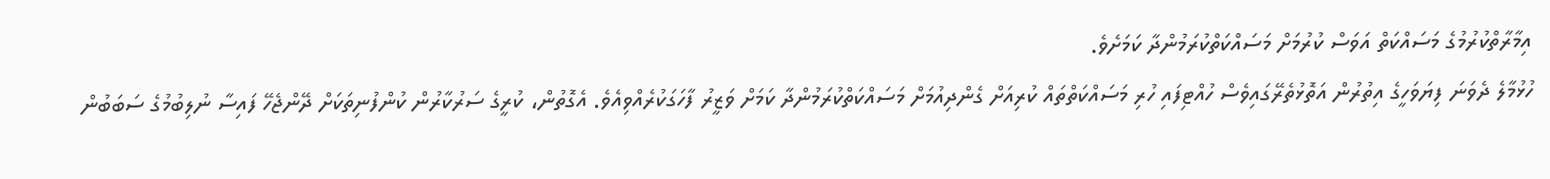އިމާރާތްކުރުމުގެ މަސައްކަތް އަވަސް ކުރުމަށް މަސައްކަތްކުރަމުންދާ ކަމަށެވެ.
ހުޅުމާލެ ދެވަނަ ފިޔަވަހީގެ އިތުރުން އަތޮޅުތެރޭގައިވެސް ހުއްޓިފައި ހުރި މަސައްކަތްތައް ކުރިއަށް ގެންދިއުމަށް މަސައްކަތްކުރަމުންދާ ކަމަށް ވަޒީރު ފާހަގަކުރެއްވިއެވެ. އެގޮތުން، ކުރީގެ ސަރުކާރުން ކުންފުނިތަކަށް ދޭންޖެހޭ ފައިސާ ނުލިބުމުގެ ސަބަބުން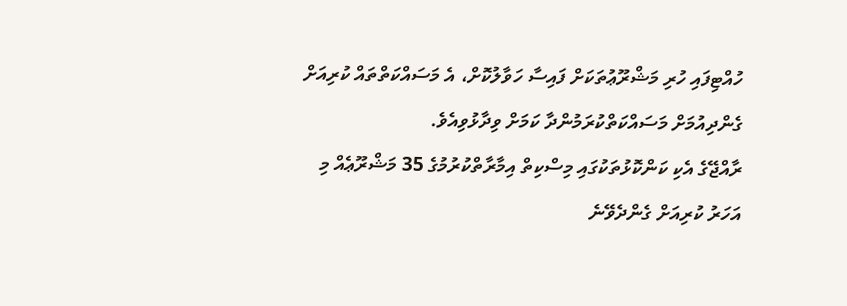ހުއްޓިފައި ހުރި މަޝްރޫޢުތަކަށް ފައިސާ ހަވާލުކޮށް، އެ މަސައްކަތްތައް ކުރިއަށް ގެންދިއުމަށް މަސައްކަތްކުރަމުންދާ ކަމަށް ވިދާޅުވިއެވެ.
ރާއްޖޭގެ އެކި ކަންކޮޅުތަކުގައި މިސްކިތް އިމާރާތްކުރުމުގެ 35 މަޝްރޫޢެއް މި އަހަރު ކުރިއަށް ގެންދެވޭނެ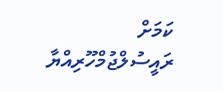ކަމަށް ރައީސުލްޖުމްހޫރިއްޔާ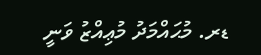ޑރ. މުޙައްމަދު މުޢިއްޒު ވަނީ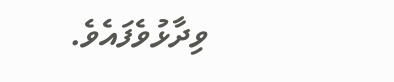ވިދާޅުވެފައެވެ.